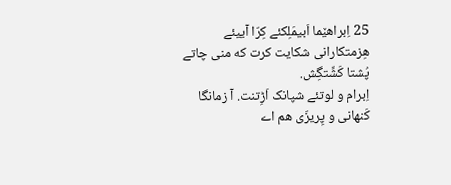25 اِبراهێما اَبیمَلِکئے کِرّا آییئے هِزمتکارانی شکایت کرت که منی چاتے پُشتا کَشِّتگِش.
اِبرام و لوتئے شپانک اَڑِتنت. آ زمانگا کَنهانی و پِریزّی هم اے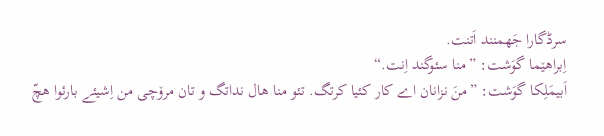سرڈگارا جَهمنند اَتنت.
اِبراهێما گوَشت: ”منا سئوگند اِنت.“
اَبیمَلِکا گوَشت: ”منَ نزانان اے کار کئیا کرتگ. تئو منا هال نداتگ و تان مرۆچی من اِشیئے بارئوا هچّ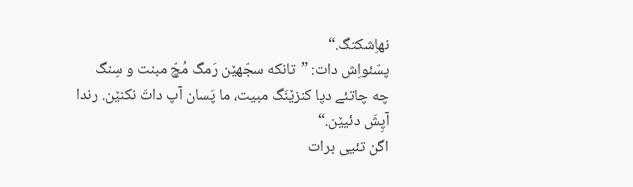نهاِشکتگ.“
پسّئواِش دات: ”تانکه سجّهێن رَمگ مُچّ مبنت و سِنگ چه چاتئے دپا کنزێنَگ مبیت، ما پَسان آپ داتَ نکنێن. رندا آپِشَ دئیێن.“
اگن تئیی برات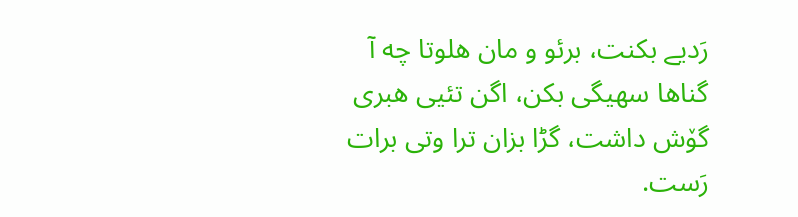رَدیے بکنت، برئو و مان هلوتا چه آ گناها سهیگی بکن، اگن تئیی هبری گۆش داشت، گڑا بزان ترا وتی برات رَست.